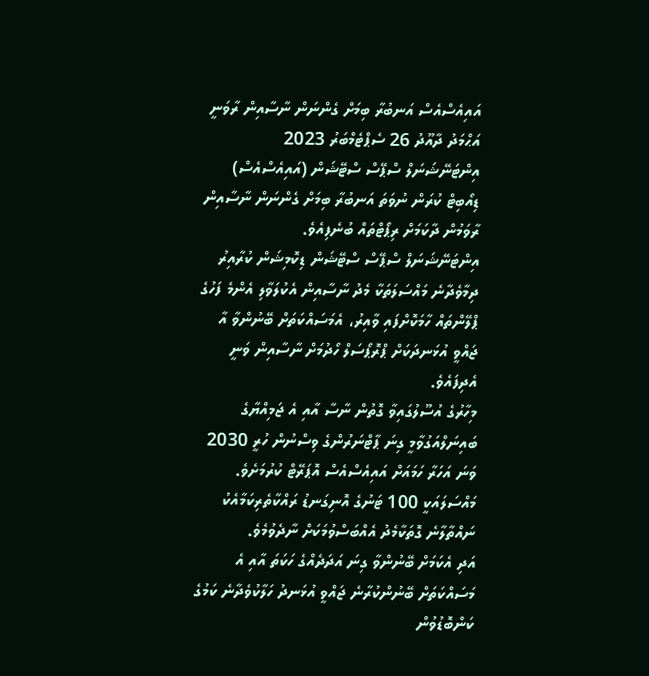އައިއެސްއެސް އަނބުރާ ބިމަށް ގެންނަން ނާސާއިން ރާވަނީ
އަޙްމަދު ދާއޫދު 26 ސެޕްޓެމްބަރު 2023
އިންޓަނޭޝަނަލް ސްޕޭސް ސްޓޭޝަން (އައިއެސްއެސް) ޑިއޯބިޓް ކުރަން ނުވަތަ އަނބުރާ ބިމަށް ގެންނަން ނާސާއިން ރާވަމުން ދާކަމަށް ރިޕޯޓްތައް ބުނެފިއެވެ.
އިންޓަނޭޝަނަލް ސްޕޭސް ސްޓޭޝަން ޑިކޮމިޝަން ކުރާއިރު ދިމާވެދާނެ މައްސަލަތަކާ މެދު ނާސާއިން އެކުލަވާލި އެންމެ ފަހުގެ ޕްލޭންތައް ހާމަކޮށްފައި ވާއިރު، އެމަސައްކަތަށް ބޭނުންވާ އާ ޖައްވީ އުޅަނދަކަށް ޕްރޮޕޯސަލް ހޯދުމަށް ނާސާއިން ވަނީ އެދިފައެވެ.
މިހާރުގެ އުސޫލުގައިވާ ގޮތުން ނާސާ އާއި އެ ޖަމިއްޔާގެ ބައިނަލްއަގުވާމީ ގިނަ ޕާޓްނަރުންގެ ވިސްނުން ހުރީ 2030 ވަނަ އަހަރާ ހަމައަށް އައިއެސްއެސް އޮޕަރޭޓް ކުރުމަށެވެ. މައްސަލައަކީ 100 ޓަނުގެ އޮނިގަނޑު ރައްކާތެރިކަމާއެކު ނައްތާލާނެ ގޮތަކާމެދު އެއްބަސްވުމަކަށް ނާދެވުމެވެ.
އަދި އެކަމަށް ބޭނުންވާ ގިނަ އަދަދެއްގެ ހަކަތަ އާއި އެ މަސައްކަތަށް ބޭނުންކުރާނެ ޖައްވީ އުޅަނދު ހަލާކުވެދާނެ ކަމުގެ ކަންބޮޑުވުން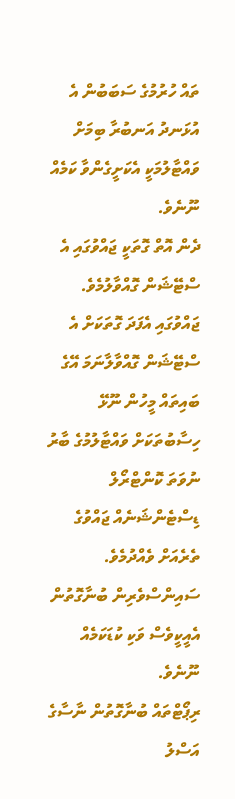ތައް ހުރުމުގެ ސަބަބުން އެ އުޅަނދު އަނބުރާ ބިމަށް ވައްޓާލުމަކީ އެކަށީގެންވާ ކަމެއް ނޫނެވެ.
ދެން އޮތް ގޮތަކީ ޖައްވުގައި އެ ސްޓޭޝަން ގޮއްވާލުމެވެ. ޖައްވުގައި އެފަދަ ގޮތަކަށް އެ ސްޓޭޝަން ގޮއްވާލާނަމަ އޭގެ ބައިތައް މީހުން ނޫޅޭ ހިސާބުތަކަށް ވައްޓާލުމުގެ ބާރު ނުވަތަ ކޮންޓްރޯލް ޑިސްޓެންޝަނެއް ޖައްވުގެ ތެރެއަށް ވެއްދުމެވެ. ސައިންސްވެރިން ބުނާގޮތުން އެއީކީވެސް ވަކި ކުޑަކަމެއް ނޫނެވެ.
ރިޕޯޓްތައް ބުނާގޮތުން ނާސާގެ އަސްލު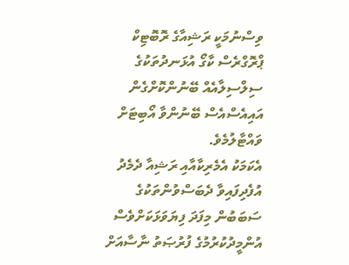ވިސްނުމަކީ ރަޝިއާގެ ރޮބޮޓިކް ޕްރޮގްރެސް ކާގޯ އުޅަނދުތަކުގެ ސިލްސިލާއެއް ބޭނުންކޮށްގެން އައިއެސްއެސް ބޭނުންވާ އޯބިޓަށް ވައްޓާލުމެވެ.
އެކަމަކު އެމެރިކާއާއި ރަޝިއާ ދެމެދު އުފެދިފައިވާ ދެބަސްވުންތަކުގެ ސަބަބުން މިފަދަ ފިޔަވަޅަކަށްވެސް އުންމީދުކުރުމުގެ ފުރުޞަތު ނާސާއަށް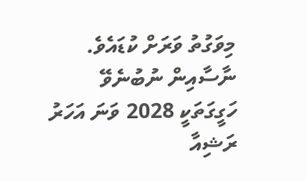މިވަގުތު ވަރަށް ކުޑައެވެ.
ނާސާއިން ނުބުނެވޭ ހަގީގަތަކީ 2028 ވަނަ އަހަރު ރަޝިއާ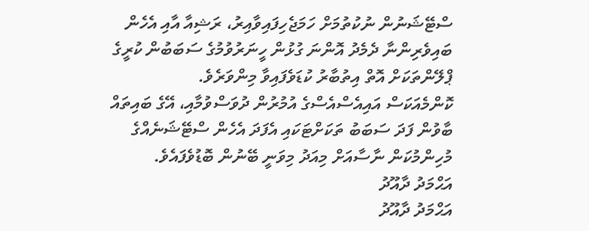ސްޓޭޝަނުން ނުކުތުމަށް ހަމަޖެހިފައިވާއިރު، ރަޝިއާ އާއި އެހެން ބައިވެރިންނާ ދެމެދު އޮންނަ ގުޅުން ހީނަރުވުމުގެ ސަބަބުން ކުރީގެ ޕްލޭންތަކަށް އޮތް އިތުބާރު ކުޑަވެފައިވާ މިންވަރެވެ.
ކޮންމެއަކަސް އައިއެސްއެސްގެ އުމުރުން ދުވަސްވުމާއި، އޭގެ ބައިތައް ބާވުން ފަދަ ސަބަބު ތަކަށްޓަކައި އެފަދަ އެހެން ސްޓޭޝަނެއްގެ މުހިންމުކަން ނާސާއަށް މިއަދު މިވަނީ ބޭނުން ބޮޑުވެފައެވެ.
އަޙްމަދު ދާއޫދު
އަޙްމަދު ދާއޫދު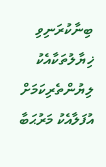ބިނާކުރަނިވި ޚިޔާލުތަކާއެކު ލިޔުންތެރިކަމަށް އުފަލާއެކު މަރުޙަބާ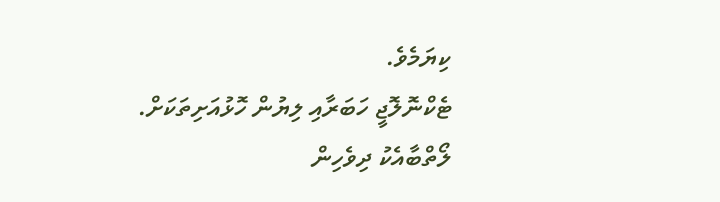ކިޔަމެވެ.
ޓެކްނޮލޮޖީ ހަބަރާއި ލިޔުން ހޮޅުއަށިތަކަށް.
ލޯތްބާއެކު ދިވެހިން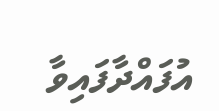އުފައްދާފައިވާ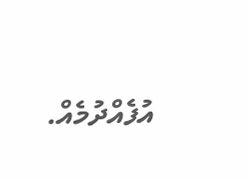އުފެއްދުމެއް.